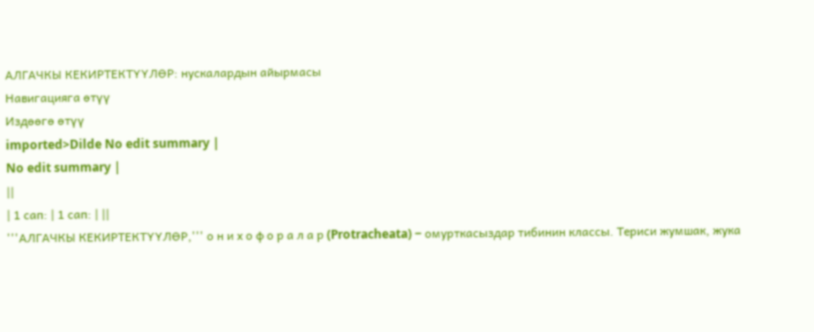АЛГАЧКЫ КЕКИРТЕКТҮҮЛӨР: нускалардын айырмасы
Навигацияга өтүү
Издөөгө өтүү
imported>Dilde No edit summary |
No edit summary |
||
| 1 сап: | 1 сап: | ||
'''АЛГАЧКЫ КЕКИРТЕКТҮҮЛӨР,''' о н и х о ф о р а л а р (Protracheata) ‒ омурткасыздар тибинин классы. Териси жумшак, жука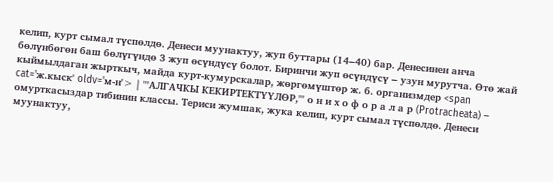келип, курт сымал түспөлдө. Денеси муунактуу, жуп буттары (14‒40) бар. Денесинен анча бөлүнбөгөн баш бөлүгүндө 3 жуп өсүндүсү болот. Биринчи жуп өсүндүсү ‒ узун мурутча. Өтө жай кыймылдаган жырткыч, майда курт-кумурскалар, жөргөмүштөр ж. б. организмдер <span cat='ж.кыск' oldv='м-н'> | '''АЛГАЧКЫ КЕКИРТЕКТҮҮЛӨР,''' о н и х о ф о р а л а р (Protracheata) ‒ омурткасыздар тибинин классы. Териси жумшак, жука келип, курт сымал түспөлдө. Денеси муунактуу,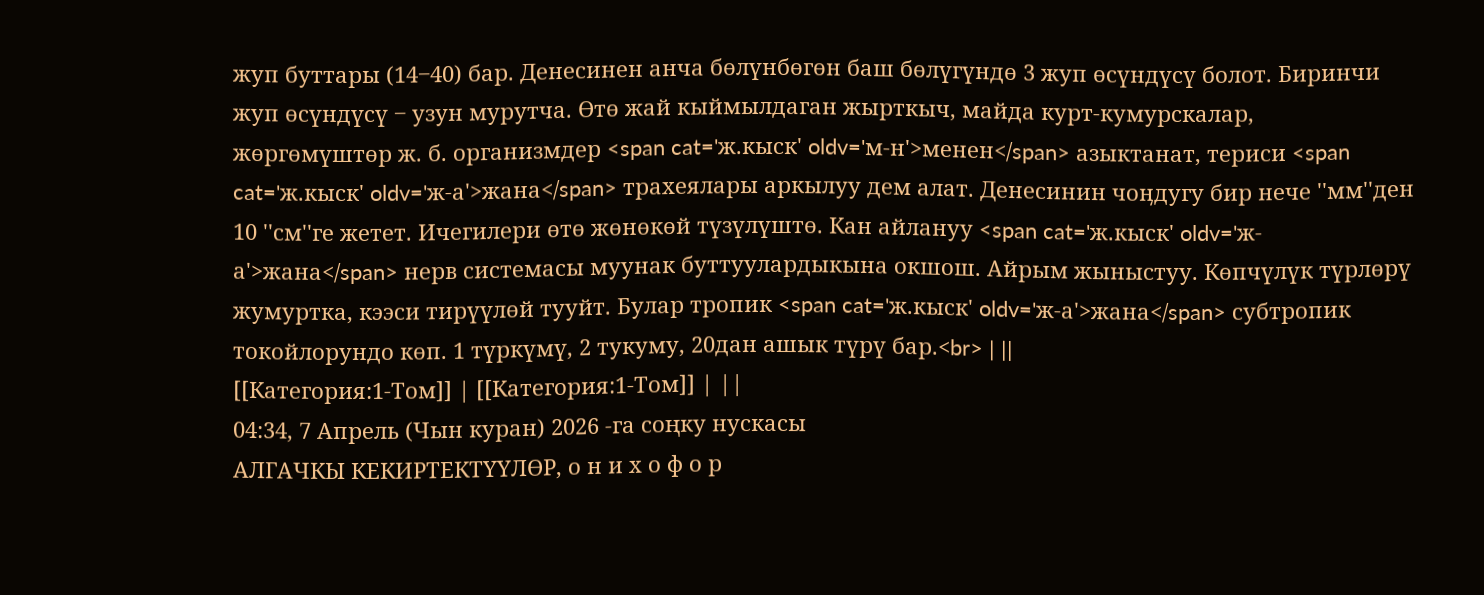жуп буттары (14‒40) бар. Денесинен анча бөлүнбөгөн баш бөлүгүндө 3 жуп өсүндүсү болот. Биринчи жуп өсүндүсү ‒ узун мурутча. Өтө жай кыймылдаган жырткыч, майда курт-кумурскалар, жөргөмүштөр ж. б. организмдер <span cat='ж.кыск' oldv='м-н'>менен</span> азыктанат, териси <span cat='ж.кыск' oldv='ж-а'>жана</span> трахеялары аркылуу дем алат. Денесинин чоӊдугу бир нече ''мм''ден 10 ''см''ге жетет. Ичегилери өтө жөнөкөй түзүлүштө. Кан айлануу <span cat='ж.кыск' oldv='ж-а'>жана</span> нерв системасы муунак буттуулардыкына окшош. Айрым жыныстуу. Көпчүлүк түрлөрү жумуртка, кээси тирүүлөй тууйт. Булар тропик <span cat='ж.кыск' oldv='ж-а'>жана</span> субтропик токойлорундо көп. 1 түркүмү, 2 тукуму, 20дан ашык түрү бар.<br> | ||
[[Категория:1-Том]] | [[Категория:1-Том]] | ||
04:34, 7 Апрель (Чын куран) 2026 -га соңку нускасы
АЛГАЧКЫ КЕКИРТЕКТҮҮЛӨР, о н и х о ф о р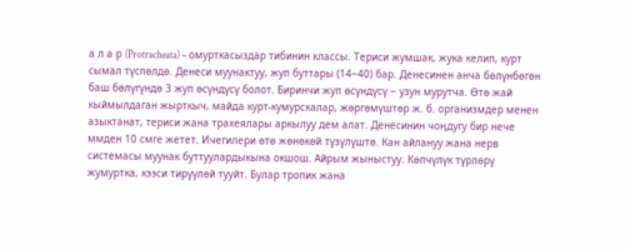а л а р (Protracheata) ‒ омурткасыздар тибинин классы. Териси жумшак, жука келип, курт сымал түспөлдө. Денеси муунактуу, жуп буттары (14‒40) бар. Денесинен анча бөлүнбөгөн баш бөлүгүндө 3 жуп өсүндүсү болот. Биринчи жуп өсүндүсү ‒ узун мурутча. Өтө жай кыймылдаган жырткыч, майда курт-кумурскалар, жөргөмүштөр ж. б. организмдер менен азыктанат, териси жана трахеялары аркылуу дем алат. Денесинин чоӊдугу бир нече ммден 10 смге жетет. Ичегилери өтө жөнөкөй түзүлүштө. Кан айлануу жана нерв системасы муунак буттуулардыкына окшош. Айрым жыныстуу. Көпчүлүк түрлөрү жумуртка, кээси тирүүлөй тууйт. Булар тропик жана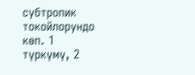субтропик токойлорундо көп. 1 түркүмү, 2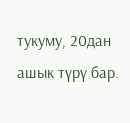тукуму, 20дан ашык түрү бар.